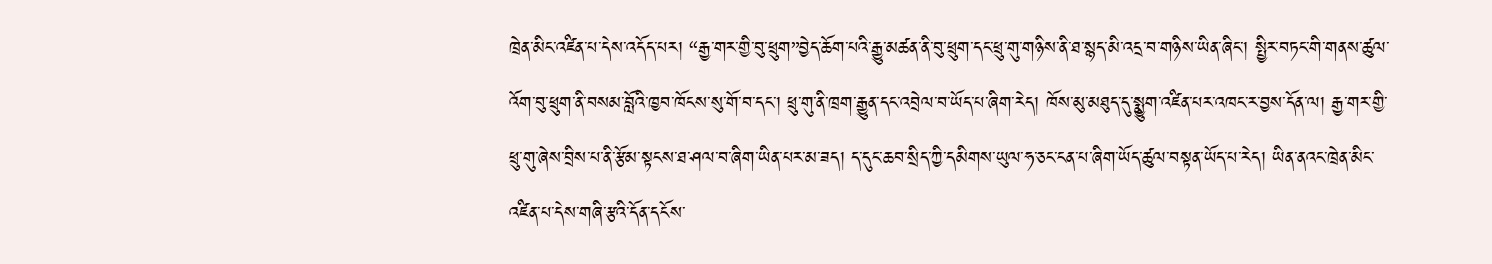ཁྲེན་མིང་འཛིན་པ་དེས་འདོད་པར། “རྒྱ་གར་གྱི་བུ་ཕྲུག”བྱེད་ཆོག་པའི་རྒྱུ་མཚན་ནི་བུ་ཕྲུག་དང་ཕྲུ་གུ་གཉིས་ནི་ཐ་སྙད་མི་འདྲ་བ་གཉིས་ཡིན་ཞིང་། སྤྱིར་བཏང་གི་གནས་ཚུལ་འོག་བུ་ཕྲུག་ནི་བསམ་བློའི་ཁྱབ་ཁོངས་སུ་གོ་བ་དང་། ཕྲུ་གུ་ནི་ཁྲག་རྒྱུན་དང་འབྲེལ་བ་ཡོད་པ་ཞིག་རེད། ཁོས་མུ་མཐུད་དུ་སྨྱུག་འཛིན་པར་འཁང་ར་བྱས་དོན་ལ། རྒྱ་གར་གྱི་ཕྲུ་གུ་ཞེས་བྲིས་པ་ནི་རྩོམ་སྟངས་ཐ་ཤལ་བ་ཞིག་ཡིན་པར་མ་ཟད། ད་དུང་ཆབ་སྲིད་ཀྱི་དམིགས་ཡུལ་ཧ་ཅང་ངན་པ་ཞིག་ཡོད་ཚུལ་བསྟན་ཡོད་པ་རེད། ཡིན་ནའང་ཁྲེན་མིང་འཛིན་པ་དེས་གཞི་རྩའི་དོན་དངོས་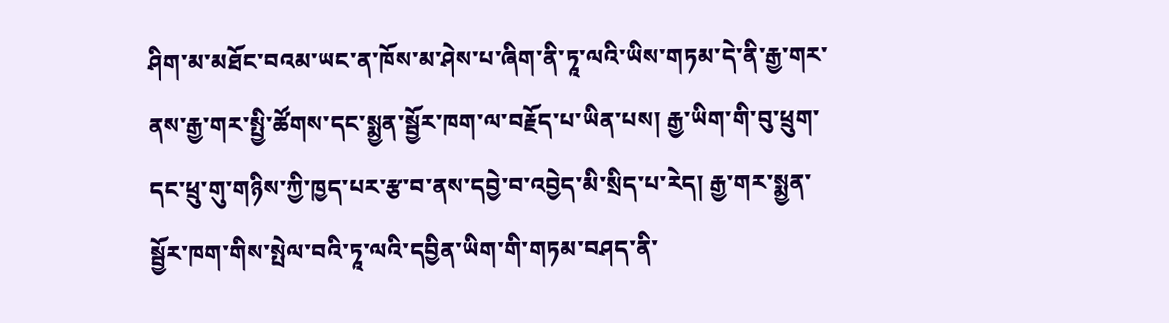ཤིག་མ་མཐོང་བའམ་ཡང་ན་ཁོས་མ་ཤེས་པ་ཞིག་ནི་ཏཱ་ལའི་ཡིས་གཏམ་དེ་ནི་རྒྱ་གར་ནས་རྒྱ་གར་སྤྱི་ཚོགས་དང་སྨྱན་སྦྱོར་ཁག་ལ་བརྗོད་པ་ཡིན་པས། རྒྱ་ཡིག་གི་བུ་ཕྲུག་དང་ཕྲུ་གུ་གཉིས་ཀྱི་ཁྱད་པར་རྩ་བ་ནས་དབྱེ་བ་འབྱེད་མི་སྲིད་པ་རེད། རྒྱ་གར་སྨྱན་སྦྱོར་ཁག་གིས་སྤེལ་བའི་ཏཱ་ལའི་དབྱིན་ཡིག་གི་གཏམ་བཤད་ནི་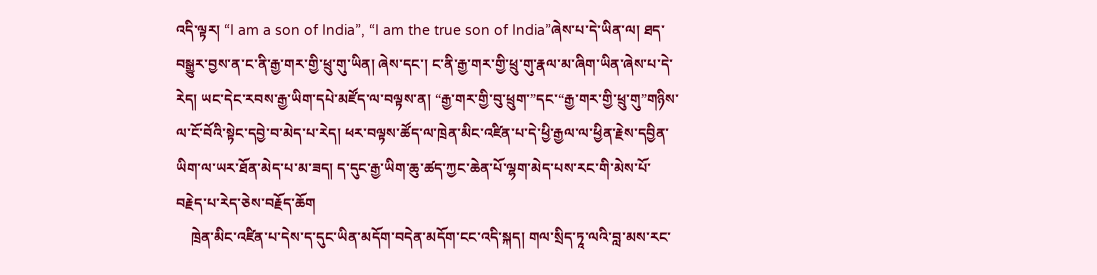འདི་ལྟར། “I am a son of India”, “I am the true son of India”ཞེས་པ་དེ་ཡིན་ལ། ཐད་བསྒྱུར་བྱས་ན་ང་ནི་རྒྱ་གར་གྱི་ཕྲུ་གུ་ཡིན། ཞེས་དང་། ང་ནི་རྒྱ་གར་གྱི་ཕྲུ་གུ་རྣལ་མ་ཞིག་ཡིན་ཞེས་པ་དེ་རེད། ཡང་དེང་རབས་རྒྱ་ཡིག་དཔེ་མཛོད་ལ་བལྟས་ན། “རྒྱ་གར་གྱི་བུ་ཕྲུག་”དང་“རྒྱ་གར་གྱི་ཕྲུ་གུ”གཉིས་ལ་ངོ་བོའི་སྟེང་དབྱེ་བ་མེད་པ་རེད། ཕར་བལྟས་ཚོད་ལ་ཁྲེན་མིང་འཛིན་པ་དེ་ཕྱི་རྒྱལ་ལ་ཕྱིན་རྗེས་དབྱིན་ཡིག་ལ་ཡར་ཐོན་མེད་པ་མ་ཟད། ད་དུང་རྒྱ་ཡིག་ཆུ་ཚད་ཀྱང་ཆེན་པོ་ལྷག་མེད་པས་རང་གི་མེས་པོ་བརྗེད་པ་རེད་ཅེས་བརྗོད་ཆོག
    ཁྲེན་མིང་འཛིན་པ་དེས་ད་དུང་ཡིན་མདོག་བདེན་མདོག་ངང་འདི་སྐད། གལ་སྲིད་ཏཱ་ལའི་བླ་མས་རང་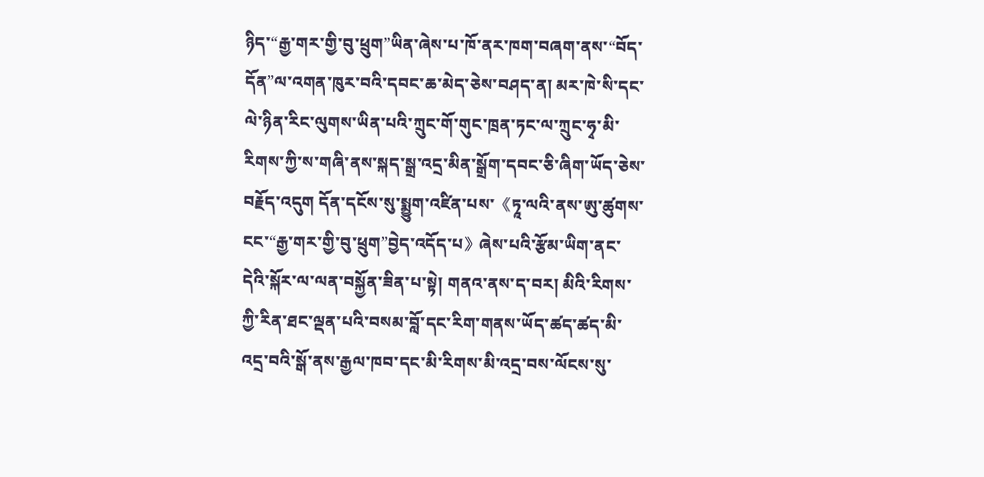ཉིད་“རྒྱ་གར་གྱི་བུ་ཕྲུག”ཡིན་ཞེས་པ་ཁོ་ནར་ཁག་བཞག་ནས་“བོད་དོན”ལ་འགན་ཁུར་བའི་དབང་ཆ་མེད་ཅེས་བཤད་ན། མར་ཁེ་སི་དང་ལེ་ཉིན་རིང་ལུགས་ཡིན་པའི་ཀྲུང་གོ་གུང་ཁྲན་ཏང་ལ་ཀྲུང་ཧྭ་མི་རིགས་ཀྱི་ས་གཞི་ནས་སྐད་སྒྲ་འདྲ་མིན་སྒྲོག་དབང་ཅི་ཞིག་ཡོད་ཅེས་བརྗོད་འདུག དོན་དངོས་སུ་སྨྱུག་འཛིན་པས་《ཏཱ་ལའི་ནས་ཨུ་ཚུགས་ངང་“རྒྱ་གར་གྱི་བུ་ཕྲུག”བྱེད་འདོད་པ》ཞེས་པའི་རྩོམ་ཡིག་ནང་དེའི་སྐོར་ལ་ལན་བསྐྱོན་ཟིན་པ་སྟེ། གནའ་ནས་ད་བར། མིའི་རིགས་ཀྱི་རིན་ཐང་ལྡན་པའི་བསམ་བློ་དང་རིག་གནས་ཡོད་ཚད་ཚད་མི་འདྲ་བའི་སྒོ་ནས་རྒྱལ་ཁབ་དང་མི་རིགས་མི་འདྲ་བས་ལོངས་སུ་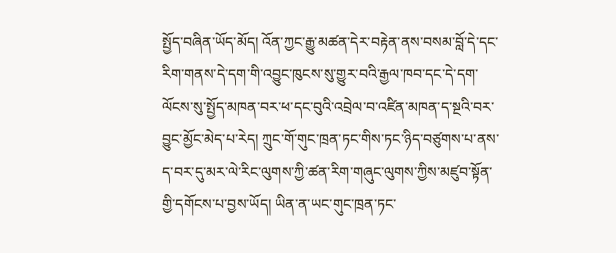སྤྱོད་བཞིན་ཡོད་མོད། འོན་ཀྱང་རྒྱུ་མཚན་དེར་བརྟེན་ནས་བསམ་བློ་དེ་དང་རིག་གནས་དེ་དག་གི་འབྱུང་ཁུངས་སུ་གྱུར་བའི་རྒྱལ་ཁབ་དང་དེ་དག་ལོངས་སུ་སྤྱོད་མཁན་བར་ཕ་དང་བུའི་འབྲེལ་བ་འཛིན་མཁན་ད་སྔའི་བར་བྱུང་མྱོང་མེད་པ་རེད། ཀྲུང་གོ་གུང་ཁྲན་ཏང་གིས་ཏང་ཉིད་བཙུགས་པ་ནས་ད་བར་དུ་མར་ལེ་རིང་ལུགས་ཀྱི་ཚན་རིག་གཞུང་ལུགས་ཀྱིས་མཛུབ་སྟོན་གྱི་དགོངས་པ་བྱས་ཡོད། ཡིན་ན་ཡང་གུང་ཁྲན་ཏང་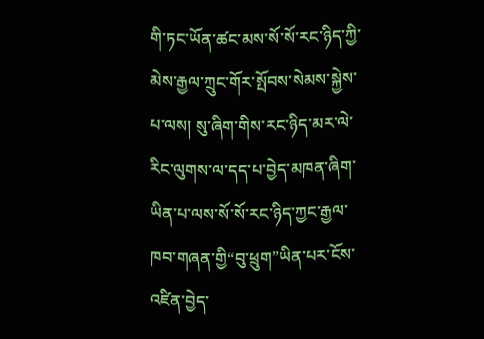གི་ཏང་ཡོན་ཚང་མས་སོ་སོ་རང་ཉིད་ཀྱི་མེས་རྒྱལ་ཀྲུང་གོར་སྤོབས་སེམས་སྐྱེས་པ་ལས། སུ་ཞིག་གིས་རང་ཉིད་མར་ལེ་རིང་ལུགས་ལ་དད་པ་བྱེད་མཁན་ཞིག་ཡིན་པ་ལས་སོ་སོ་རང་ཉིད་ཀྱང་རྒྱལ་ཁབ་གཞན་གྱི“བུ་ཕྲུག”ཡིན་པར་ངོས་འཛིན་བྱེད་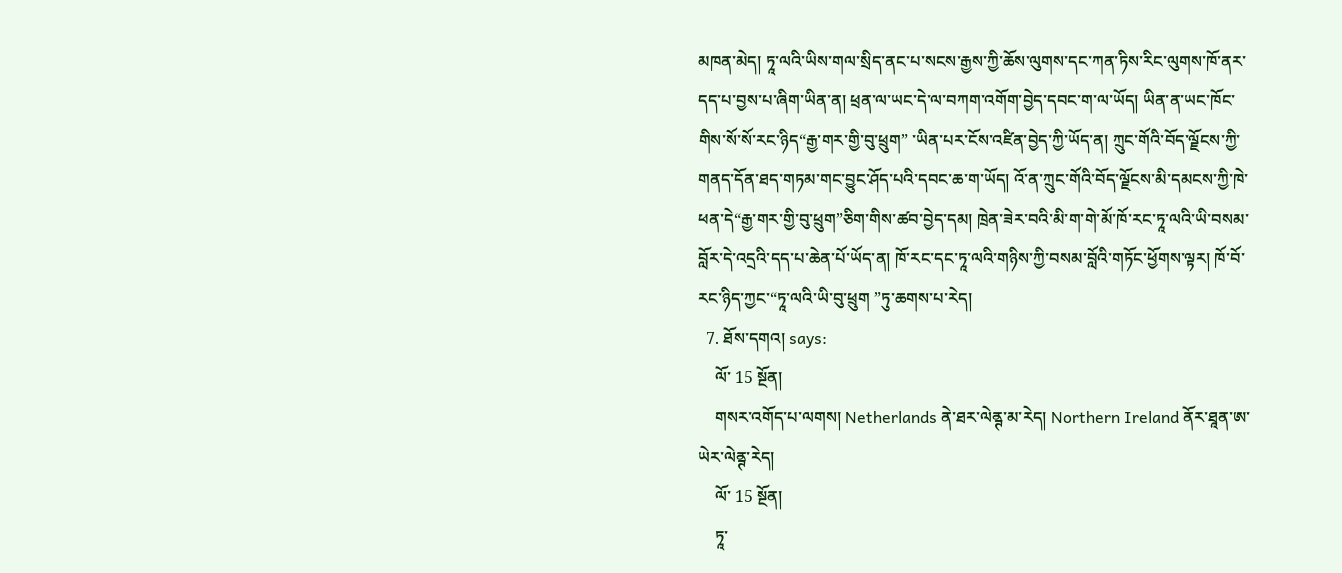མཁན་མེད། ཏཱ་ལའི་ཡིས་གལ་སྲིད་ནང་པ་སངས་རྒྱས་ཀྱི་ཆོས་ལུགས་དང་ཀན་ཏིས་རིང་ལུགས་ཁོ་ནར་དད་པ་བྱས་པ་ཞིག་ཡིན་ན། ཕྲན་ལ་ཡང་དེ་ལ་བཀག་འགོག་བྱེད་དབང་ག་ལ་ཡོད། ཡིན་ན་ཡང་ཁོང་གིས་སོ་སོ་རང་ཉིད“རྒྱ་གར་གྱི་བུ་ཕྲུག” ་ཡིན་པར་ངོས་འཛིན་བྱེད་ཀྱི་ཡོད་ན། ཀྲུང་གོའི་བོད་ལྗོངས་ཀྱི་གནད་དོན་ཐད་གཏམ་གང་བྱུང་ཤོད་པའི་དབང་ཆ་ག་ཡོད། འོ་ན་ཀྲུང་གོའི་བོད་ལྗོངས་མི་དམངས་ཀྱི་ཁེ་ཕན་དེ“རྒྱ་གར་གྱི་བུ་ཕྲུག”ཅིག་གིས་ཚབ་བྱེད་དམ། ཁྲེན་ཟེར་བའི་མི་ག་གེ་མོ་ཁོ་རང་ཏཱ་ལའི་ཡི་བསམ་བློར་དེ་འདྲའི་དད་པ་ཆེན་པོ་ཡོད་ན། ཁོ་རང་དང་ཏཱ་ལའི་གཉིས་ཀྱི་བསམ་བློའི་གཏོང་ཕྱོགས་ལྟར། ཁོ་བོ་རང་ཉིད་ཀྱང་“ཏཱ་ལའི་ཡི་བུ་ཕྲུག ”ཏུ་ཆགས་པ་རེད།
  7. ཐོས་དགའ། says:
    ལོ་ 15 སྔོན།
    གསར་འགོད་པ་ལགས། Netherlands ནེ་ཐར་ལེནྚ་མ་རེད། Northern Ireland ནོར་ཐཱན་ཨ་ཡེར་ལེནྚ་རེད།
    ལོ་ 15 སྔོན།
    ཏཱ་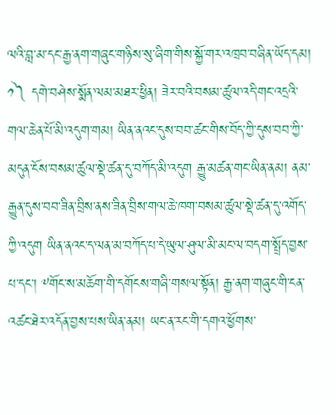ལའི་བླ་མ་དང་རྒྱ་ནག་གཞུང་གཉིས་སུ་ཞིག་གིས་སྐྱོ་གར་འཁྲབ་བཞིན་ཡོད་དམ། ༡༽ དགེ་བཤེས་སྨོན་ལམ་མཐར་ཕྱིན། ཟེར་བའི་བསམ་ཚུལ་འདི་གང་འདྲའི་གལ་ཆེན་པོ་མི་འདུག་གམ། ཡིན་ནའང་དུས་བབ་ཚང་གིས་བོད་ཀྱི་དུས་བབ་ཀྱི་མདུན་ངོས་བསམ་ཚུལ་སྡེ་ཚན་དུ་བཀོད་མི་འདུག རྒྱུ་མཚན་གང་ཡིན་ནམ། ནམ་རྒྱུན་དུས་བབ་ཟིན་བྲིས་ནས་ཟིན་བྲིས་གལ་ཆེ་ཁག་བསམ་ཚུལ་སྡེ་ཚན་དུ་འགོད་ཀྱི་འདུག ཡིན་ནའང་ད་ལན་མ་བཀོད་པ་དེ་ཡུལ་ཤུལ་མི་མང་ལ་བདག་སྤྲོད་བྱས་པ་དང་། ༸གོང་ས་མཆོག་གི་དགོངས་གཞི་གསལ་སྟོན། རྒྱ་ནག་གཞུང་གི་ངན་འཚང་ཐེར་འདོན་བྱས་པས་ཡིན་ནམ། ཡང་ན་རང་གི་དགའ་ཕྱོགས་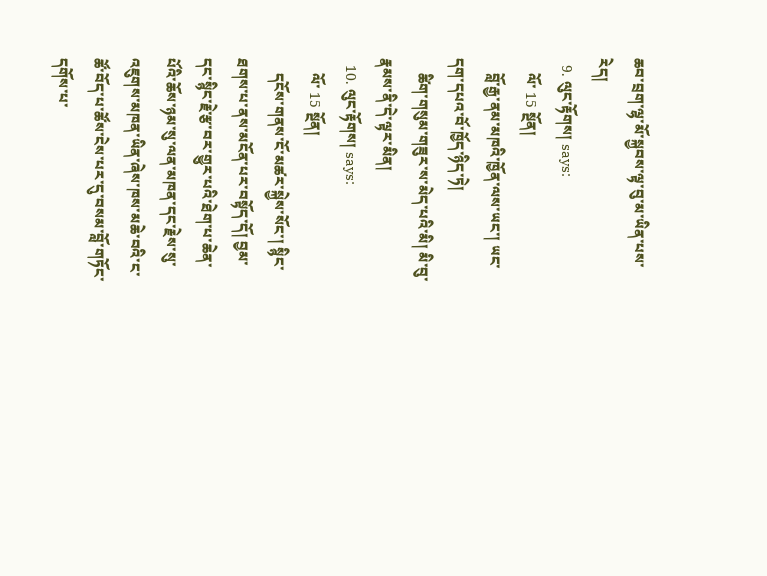ཆབ་བྲག་ལྷ་མོ་སྐྱབས་ལྟ་བུ་མ་ཡིན་པས་རེད།
  9. ལུང་རྟོགས། says:
    ལོ་ 15 སྔོན།
    བློ་རྒྱ་ནམ་མཁའི་ཁྱོན་ལས་ཡང་། ཡང་དག་དཔའ་བོ་ཁྱོད་ཉིད་ཏེ།
    ཚིག་གསུམ་གཟུར་ས་མེད་པའི་མི། མི་བུ་རྣམས་ནི་དེ་ལྟར་མིན།
  10. ལུང་རྟོགས། says:
    ལོ་ 15 སྔོན།
    དངོས་གནས་ངོ་མཚར་སྐྱེས་སོང་། སྙིང་ཐགས་པ་ནས་མངོན་པར་བསྟོད་དོ། བྱམ་དང་སྙིང་རྗེ་རྩ་བར་གྱུར་པའི་ཐེག་པ་ཆེན་པོའི་ཆོས་ཉམ་སུ་ལན་མཁན་དང་རྗེས་སུ་འཇུགས་མཁན་ཡིན་ཞེས་ཁས་མཆེ་བའི་ང་ཚོ་བོད་པ་ཚོས་ངེས་པར་དུ་བསམ་བློ་གཏོང་དགོས་པ་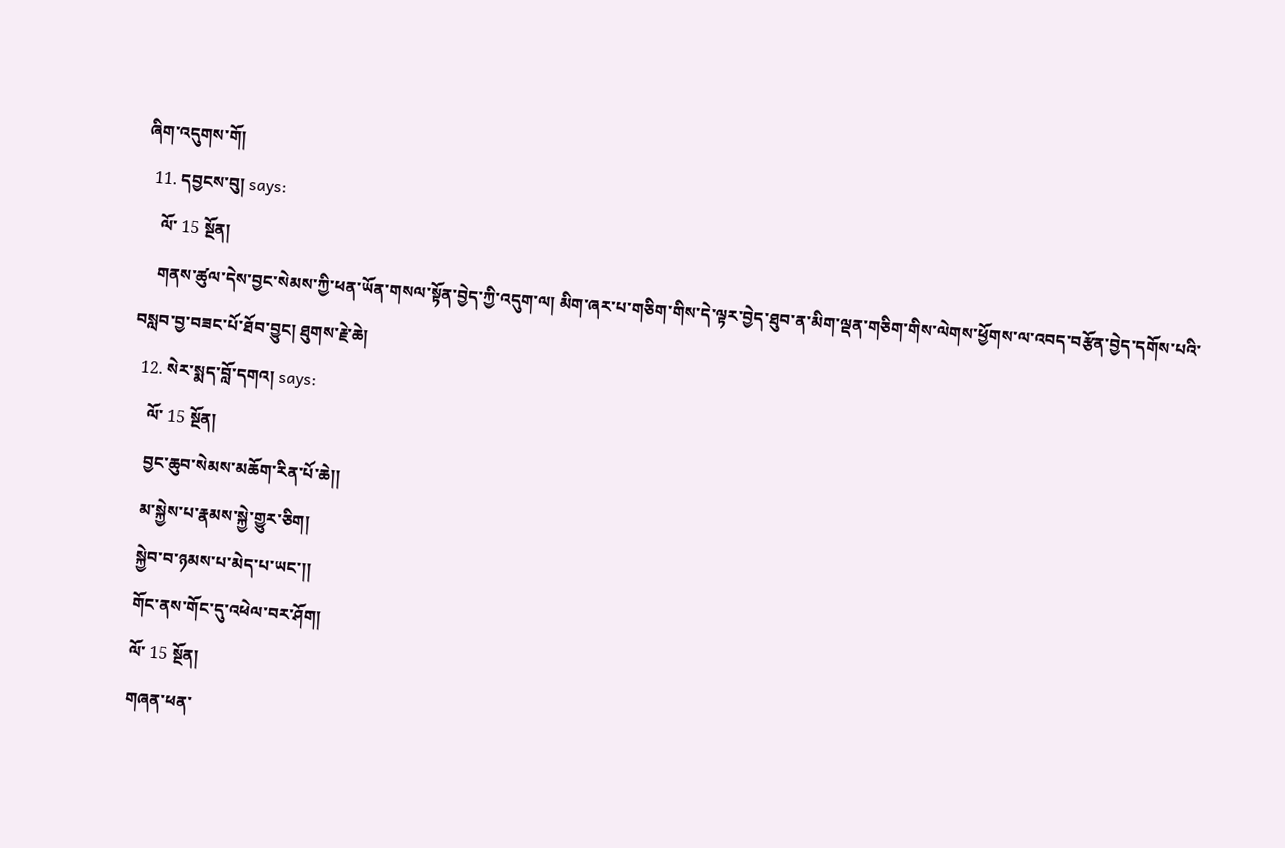ཞིག་འདུགས་གོ།
  11. དབྱངས་བུ། says:
    ལོ་ 15 སྔོན།
    གནས་ཚུལ་དེས་བྱང་སེམས་ཀྱི་ཕན་ཡོན་གསལ་སྟོན་བྱེད་ཀྱི་འདུག་ལ། མིག་ཞར་པ་གཅིག་གིས་དེ་ལྟར་བྱེད་ཐུབ་ན་མིག་ལྡན་གཅིག་གིས་ལེགས་ཕྱོགས་ལ་འབད་བརྩོན་བྱེད་དགོས་པའི་བསླབ་བྱ་བཟང་པོ་ཐོབ་བྱུང། ཐུགས་རྗེ་ཆེ།
  12. སེར་སྨད་བློ་དགའ། says:
    ལོ་ 15 སྔོན།
    བྱང་ཆུབ་སེམས་མཆོག་རིན་པོ་ཆེ།།
    མ་སྐྱེས་པ་རྣམས་སྐྱེ་གྱུར་ཅིག།
    སྐྱེབ་བ་ཉམས་པ་མེད་པ་ཡང་།།
    གོང་ནས་གོང་དུ་འཕེལ་བར་ཤོག།
    ལོ་ 15 སྔོན།
    གཞན་ཕན་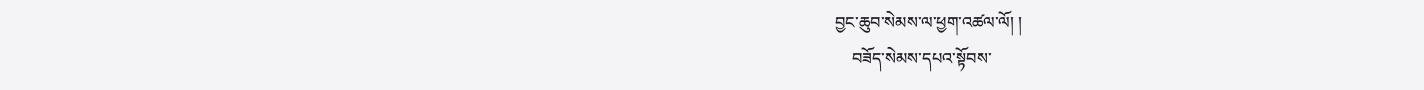བྱང་ཆུབ་སེམས་ལ་ཕྱག་འཚལ་ལོ། །
    བཟོད་སེམས་དཔའ་སྟོབས་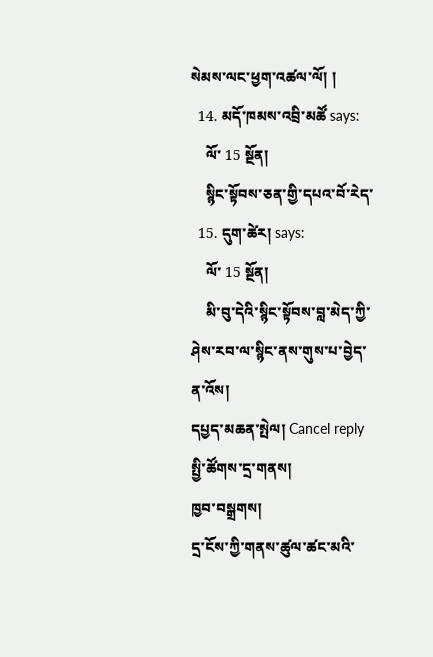སེམས་ལང་ཕྱག་འཚལ་ལོ། །
  14. མདོ་ཁམས་འབྲི་མཚོ says:
    ལོ་ 15 སྔོན།
    སྙིང་སྟོབས་ཅན་གྱི་དཔའ་བོ་རེད་
  15. དུག་ཚེར། says:
    ལོ་ 15 སྔོན།
    མི་བུ་དེའི་སྙིང་སྟོབས་བླ་མེད་ཀྱི་ཤེས་རབ་ལ་སྙིང་ནས་གུས་པ་བྱེད་ན་འོས།
དཔྱད་མཆན་སྤེལ། Cancel reply
སྤྱི་ཚོགས་དྲ་གནས།
ཁྱབ་བསྒྲགས།
དྲ་ངོས་ཀྱི་གནས་ཚུལ་ཚང་མའི་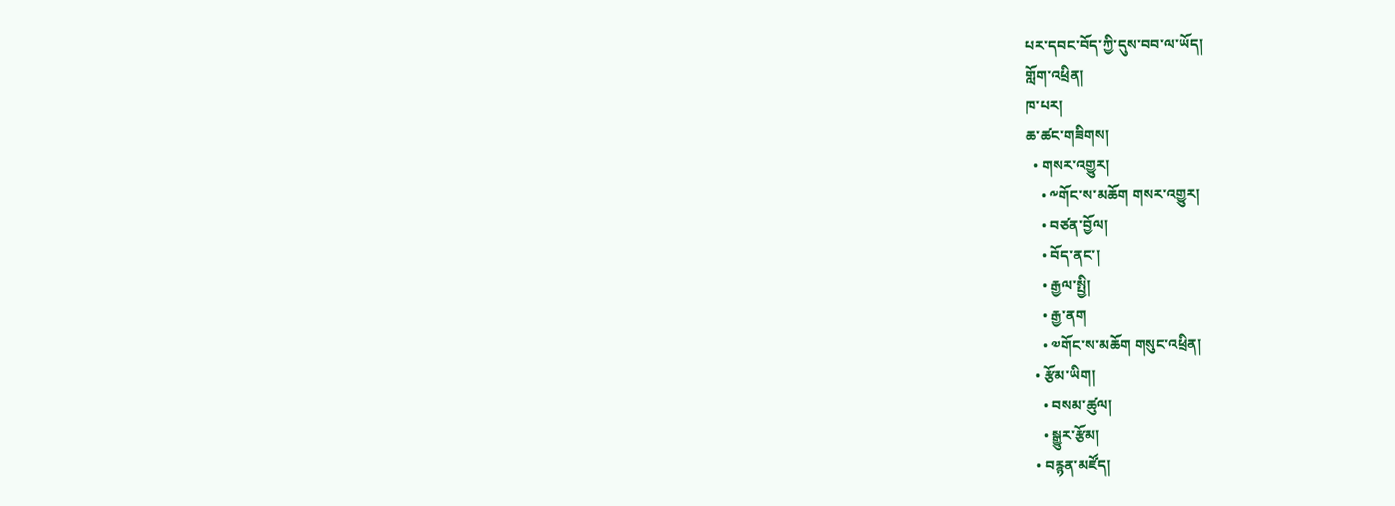པར་དབང་བོད་ཀྱི་དུས་བབ་ལ་ཡོད།
གློག་འཕྲིན།
ཁ་པར།
ཆ་ཚང་གཟིགས།
  • གསར་འགྱུར།
    • ༸གོང་ས་མཆོག གསར་འགྱུར།
    • བཙན་བྱོལ།
    • བོད་ནང་།
    • རྒྱལ་སྤྱི།
    • རྒྱ་ནག
    • ༧གོང་ས་མཆོག གསུང་འཕྲིན།
  • རྩོམ་ཡིག།
    • བསམ་ཚུལ།
    • སྒྱུར་རྩོམ།
  • བརྙན་མཛོད།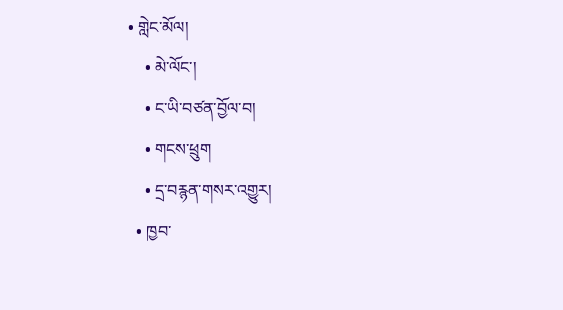• གླེང་མོལ།
    • མེ་ལོང་།
    • ང་ཡི་བཙན་བྱོལ་བ།
    • གངས་ཕྲུག
    • དྲ་བརྙན་གསར་འགྱུར།
  • ཁྱབ་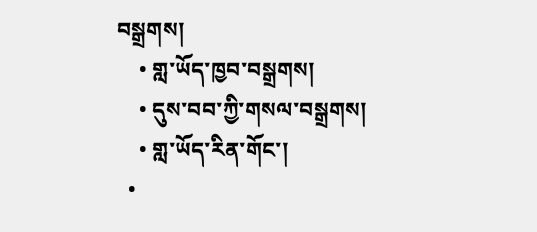བསྒྲགས།
    • གླ་ཡོད་ཁྱབ་བསྒྲགས།
    • དུས་བབ་ཀྱི་གསལ་བསྒྲགས།
    • གླ་ཡོད་རིན་གོང་།
  •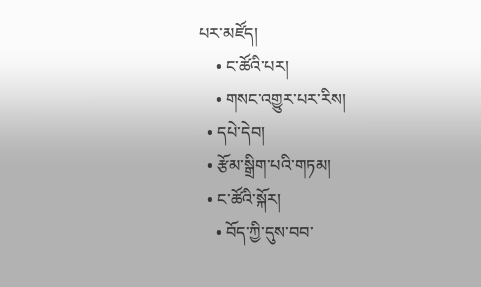པར་མཛོད།
    • ང་ཚོའི་པར།
    • གསང་འགྱུར་པར་རིས།
  • དཔེ་དེབ།
  • རྩོམ་སྒྲིག་པའི་གཏམ།
  • ང་ཚོའི་སྐོར།
    • བོད་ཀྱི་དུས་བབ་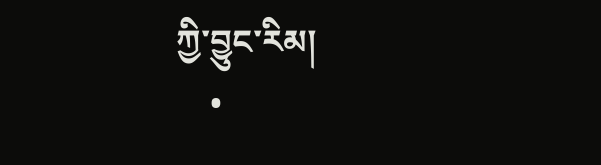ཀྱི་བྱུང་རིམ།
    •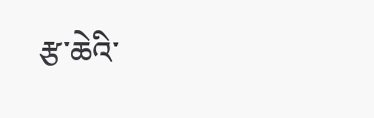རྩ་ཆེའི་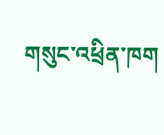གསུང་འཕྲིན་ཁག